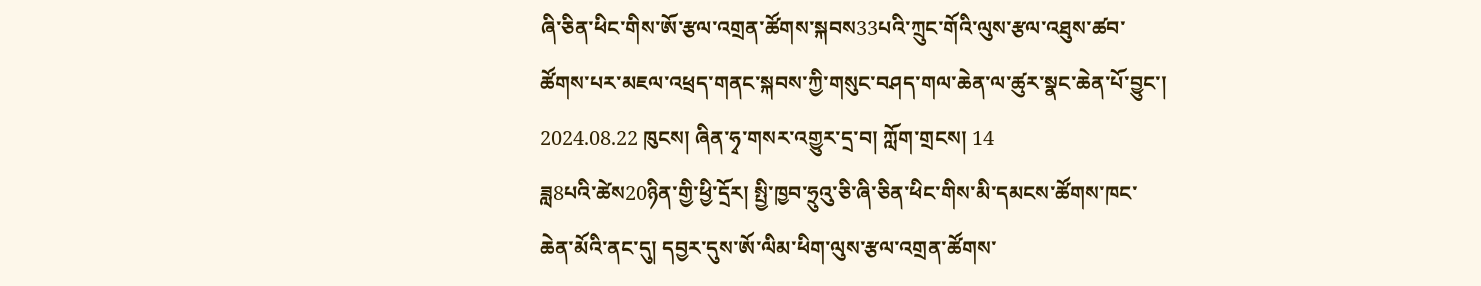ཞི་ཅིན་ཕིང་གིས་ཨོ་རྩལ་འགྲན་ཚོགས་སྐབས33པའི་ཀྲུང་གོའི་ལུས་རྩལ་འཐུས་ཚབ་ཚོགས་པར་མཇལ་འཕྲད་གནང་སྐབས་ཀྱི་གསུང་བཤད་གལ་ཆེན་ལ་ཚུར་སྣང་ཆེན་པོ་བྱུང་།
2024.08.22 ཁུངས། ཞིན་ཧྭ་གསར་འགྱུར་དྲ་བ། ཀློག་གྲངས། 14
ཟླ8པའི་ཚེས20ཉིན་གྱི་ཕྱི་དྲོར། སྤྱི་ཁྱབ་ཧྲུའུ་ཅི་ཞི་ཅིན་ཕིང་གིས་མི་དམངས་ཚོགས་ཁང་ཆེན་མོའི་ནང་དུ། དབྱར་དུས་ཨོ་ལིམ་ཕིག་ལུས་རྩལ་འགྲན་ཚོགས་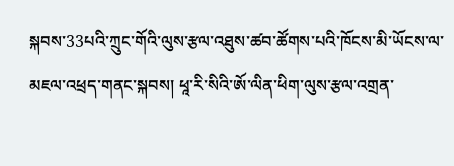སྐབས་33པའི་ཀྲུང་གོའི་ལུས་རྩལ་འཐུས་ཚབ་ཚོགས་པའི་ཁོངས་མི་ཡོངས་ལ་མཇལ་འཕྲད་གནང་སྐབས། ཕཱ་རི་སིའི་ཨོ་ལིན་ཕིག་ལུས་རྩལ་འགྲན་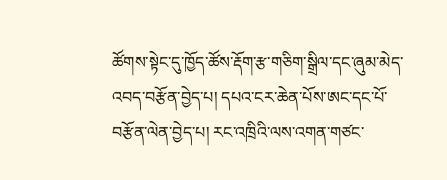ཚོགས་སྟེང་དུ་ཁྱོད་ཚོས་རྡོག་རྩ་གཅིག་སྒྲིལ་དང་ཞུམ་མེད་འབད་བརྩོན་བྱེད་པ། དཔའ་ངར་ཆེན་པོས་ཨང་དང་པོ་བརྩོན་ལེན་བྱེད་པ། རང་འཁྲིའི་ལས་འགན་གཙང་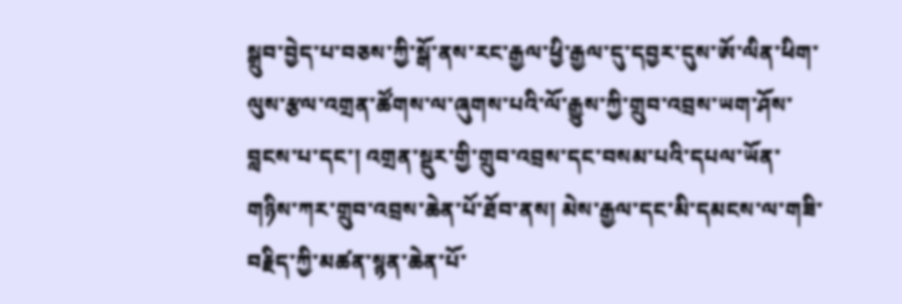སྒྲུབ་བྱེད་པ་བཅས་ཀྱི་སྒོ་ནས་རང་རྒྱལ་ཕྱི་རྒྱལ་དུ་དབྱར་དུས་ཨོ་ལིན་ཕིག་ལུས་རྩལ་འགྲན་ཚོགས་ལ་ཞུགས་པའི་ལོ་རྒྱུས་ཀྱི་གྲུབ་འབྲས་ཡག་ཤོས་བླངས་པ་དང་། འགྲན་སྡུར་གྱི་གྲུབ་འབྲས་དང་བསམ་པའི་དཔལ་ཡོན་གཉིས་ཀར་གྲུབ་འབྲས་ཆེན་པོ་ཐོབ་ནས། མེས་རྒྱལ་དང་མི་དམངས་ལ་གཟི་བརྗིད་ཀྱི་མཚན་སྙན་ཆེན་པོ་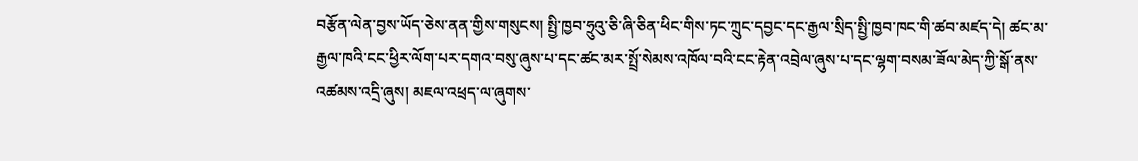བརྩོན་ལེན་བྱས་ཡོད་ཅེས་ནན་གྱིས་གསུངས། སྤྱི་ཁྱབ་ཧྲུའུ་ཅི་ཞི་ཅིན་ཕིང་གིས་ཏང་ཀྲུང་དབྱང་དང་རྒྱལ་སྲིད་སྤྱི་ཁྱབ་ཁང་གི་ཚབ་མཛད་དེ། ཚང་མ་རྒྱལ་ཁའི་ངང་ཕྱིར་ལོག་པར་དགའ་བསུ་ཞུས་པ་དང་ཚང་མར་སྤྲོ་སེམས་འཁོལ་བའི་ངང་རྟེན་འབྲེལ་ཞུས་པ་དང་ལྷག་བསམ་ཟོལ་མེད་ཀྱི་སྒོ་ནས་འཚམས་འདྲི་ཞུས། མཇལ་འཕྲད་ལ་ཞུགས་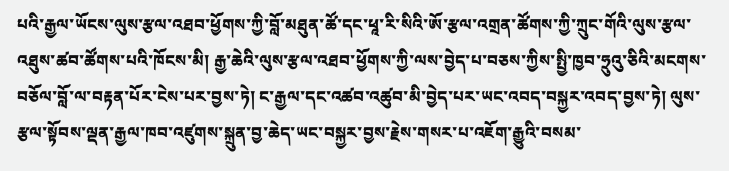པའི་རྒྱལ་ཡོངས་ལུས་རྩལ་འཐབ་ཕྱོགས་ཀྱི་བློ་མཐུན་ཚོ་དང་ཕཱ་རི་སིའི་ཨོ་རྩལ་འགྲན་ཚོགས་ཀྱི་ཀྲུང་གོའི་ལུས་རྩལ་འཐུས་ཚབ་ཚོགས་པའི་ཁོངས་མི། རྒྱ་ཆེའི་ལུས་རྩལ་འཐབ་ཕྱོགས་ཀྱི་ལས་བྱེད་པ་བཅས་ཀྱིས་སྤྱི་ཁྱབ་ཧྲུའུ་ཅིའི་མངགས་བཅོལ་བློ་ལ་བརྟན་པོར་ངེས་པར་བྱས་ཏེ། ང་རྒྱལ་དང་འཚབ་འཚུབ་མི་བྱེད་པར་ཡང་འབད་བསྐྱར་འབད་བྱས་ཏེ། ལུས་རྩལ་སྟོབས་ལྡན་རྒྱལ་ཁབ་འཛུགས་སྐྲུན་བྱ་ཆེད་ཡང་བསྐྱར་བྱས་རྗེས་གསར་པ་འཇོག་རྒྱུའི་བསམ་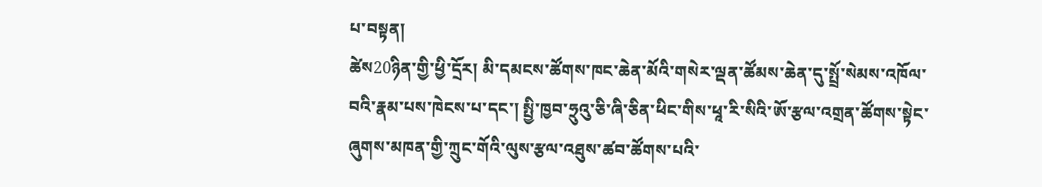པ་བསྟན།
ཚེས20ཉིན་གྱི་ཕྱི་དྲོར། མི་དམངས་ཚོགས་ཁང་ཆེན་མོའི་གསེར་ལྡན་ཚོམས་ཆེན་དུ་སྤྲོ་སེམས་འཁོལ་བའི་རྣམ་པས་ཁེངས་པ་དང་། སྤྱི་ཁྱབ་ཧྲུའུ་ཅི་ཞི་ཅིན་ཕིང་གིས་ཕཱ་རི་སིའི་ཨོ་རྩལ་འགྲན་ཚོགས་སྟེང་ཞུགས་མཁན་གྱི་ཀྲུང་གོའི་ལུས་རྩལ་འཐུས་ཚབ་ཚོགས་པའི་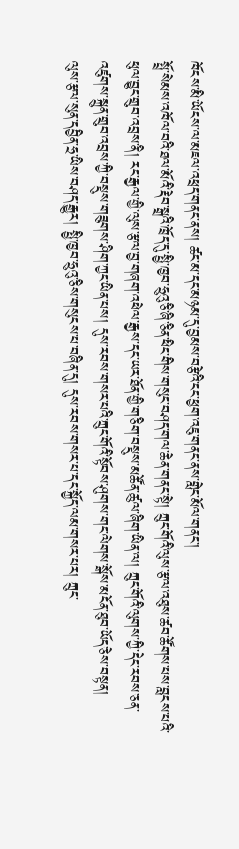ཁོངས་མི་ཡོངས་ལ་མཇལ་འཕྲད་གནང་ནས། ཚང་མ་དང་མཉམ་དུ་བྱམས་བརྩེའི་ངང་ཕྱག་འཇུ་གནང་ནས་གླེང་མོལ་གནང་།
སྤྲོ་སེམས་འཁོལ་བའི་ཐལ་མོའི་རྡེབ་སྒྲའི་ཁྲོད་དུ་སྤྱི་ཁྱབ་ཧྲུའུ་ཅི་ཞི་ཅིན་ཕིང་གིས་གསུང་བཤད་གལ་ཆེན་གནང་སྟེ། ཀྲུང་གོའི་ལུས་རྩལ་འཐུས་ཚབ་ཚོགས་པས་བླངས་པའི་ཕུལ་བྱུང་གྲུབ་འབྲས་ནི། རང་རྒྱལ་གྱི་ལུས་རྩལ་བྱ་གཞག་འཕེལ་རྒྱས་དང་ཡར་ཐོན་གྱི་གཅིག་བསྡུས་མཚོན་ཚུལ་ཞིག་ཡིན་ལ། ཀྲུང་གོའི་ལུགས་ཀྱི་དེང་རབས་ཅན་འཛུགས་སྐྲུན་གྲུབ་འབྲས་ཀྱི་བསྡུས་གཟུགས་ཤིག་ཀྱང་ཡིན་པས། དུས་རབས་གསར་པའི་ཀྲུང་གོའི་སྟོབས་ཤུགས་གང་ལེགས་སྒོས་མངོན་ཐུབ་ཡོད་ཅེས་བསྟན།
ལུས་རྩལ་སུན་དབྱིན་ཧྲ་ཡིས་བཤད་རྒྱུར། སྤྱི་ཁྱབ་ཧྲུའུ་ཅིས་གསུངས་པ་བཞིན་དུ། དུས་རབས་གསར་པ་དང་སྐྱོད་ལམ་གསར་པར། ཀྲུང་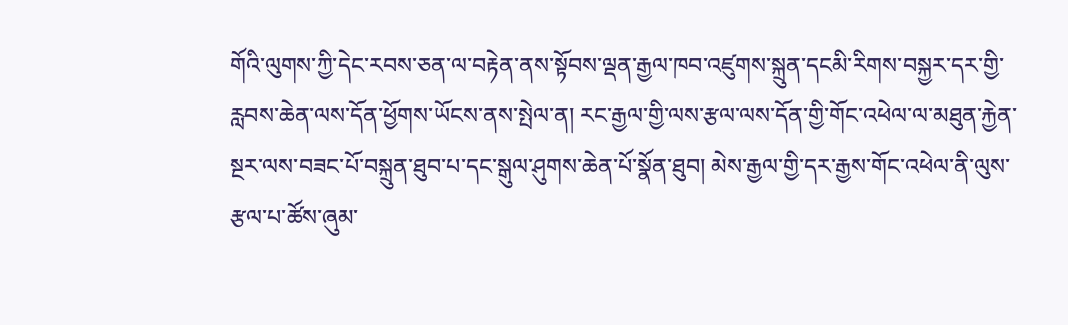གོའི་ལུགས་ཀྱི་དེང་རབས་ཅན་ལ་བརྟེན་ནས་སྟོབས་ལྡན་རྒྱལ་ཁབ་འཛུགས་སྐྲུན་དངམི་རིགས་བསྐྱར་དར་གྱི་རླབས་ཆེན་ལས་དོན་ཕྱོགས་ཡོངས་ནས་སྤེལ་ན། རང་རྒྱལ་གྱི་ལས་རྩལ་ལས་དོན་གྱི་གོང་འཕེལ་ལ་མཐུན་རྐྱེན་སྔར་ལས་བཟང་པོ་བསྐྲུན་ཐུབ་པ་དང་སྒུལ་ཤུགས་ཆེན་པོ་སྣོན་ཐུབ། མེས་རྒྱལ་གྱི་དར་རྒྱས་གོང་འཕེལ་ནི་ལུས་རྩལ་པ་ཚོས་ཞུམ་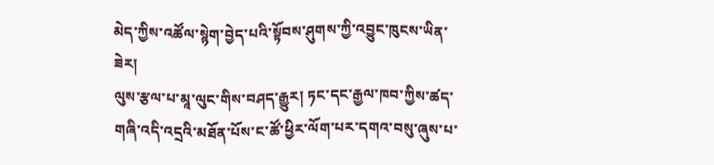མེད་ཀྱིས་འཚོལ་སྙེག་བྱེད་པའི་སྟོབས་ཤུགས་ཀྱི་འབྱུང་ཁུངས་ཡིན་ཟེར།
ལུས་རྩལ་པ་མཱ་ལུང་གིས་བཤད་རྒྱུར། ཏང་དང་རྒྱལ་ཁབ་ཀྱིས་ཚད་གཞི་འདི་འདྲའི་མཐོན་པོས་ང་ཚོ་ཕྱིར་ལོག་པར་དགའ་བསུ་ཞུས་པ་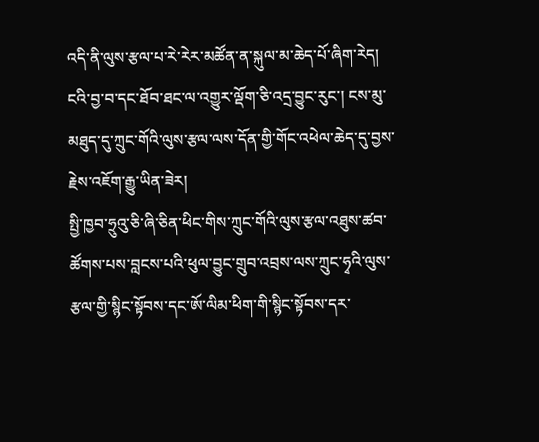འདི་ནི་ལུས་རྩལ་པ་རེ་རེར་མཚོན་ན་སྐུལ་མ་ཆེད་པོ་ཞིག་རེད། ངའི་བྱ་བ་དང་ཐོབ་ཐང་ལ་འགྱུར་ལྡོག་ཅི་འདྲ་བྱུང་རུང་། ངས་མུ་མཐུད་དུ་ཀྲུང་གོའི་ལུས་རྩལ་ལས་དོན་གྱི་གོང་འཕེལ་ཆེད་དུ་བྱས་རྗེས་འཇོག་རྒྱུ་ཡིན་ཟེར།
སྤྱི་ཁྱབ་ཧྲུའུ་ཅི་ཞི་ཅིན་ཕིང་གིས་ཀྲུང་གོའི་ལུས་རྩལ་འཐུས་ཚབ་ཚོགས་པས་བླངས་པའི་ཕུལ་བྱུང་གྲུབ་འབྲས་ལས་ཀྲུང་ཧྭའི་ལུས་རྩལ་གྱི་སྙིང་སྟོབས་དང་ཨོ་ལིམ་ཕིག་གི་སྙིང་སྟོབས་དར་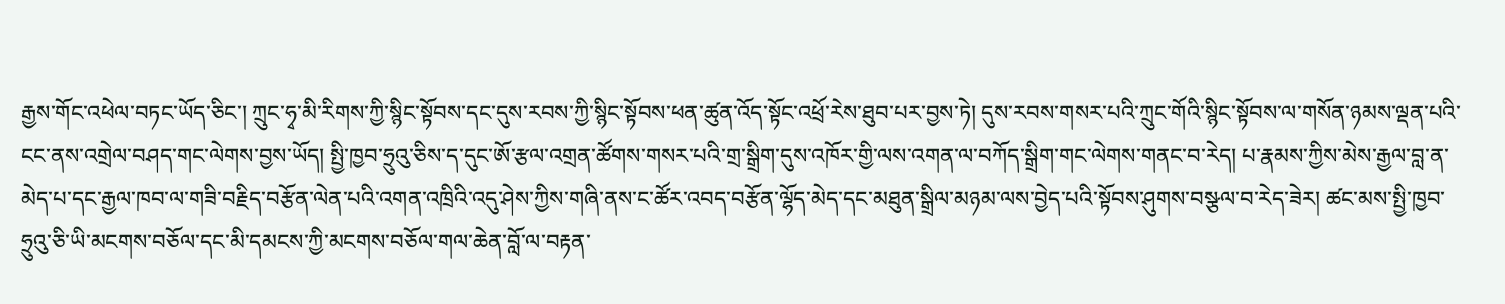རྒྱས་གོང་འཕེལ་བཏང་ཡོད་ཅིང་། ཀྲུང་ཧྭ་མི་རིགས་ཀྱི་སྙིང་སྟོབས་དང་དུས་རབས་ཀྱི་སྙིང་སྟོབས་ཕན་ཚུན་འོད་སྟོང་འཕྲོ་རེས་ཐུབ་པར་བྱས་ཏེ། དུས་རབས་གསར་པའི་ཀྲུང་གོའི་སྙིང་སྟོབས་ལ་གསོན་ཉམས་ལྡན་པའི་ངང་ནས་འགྲེལ་བཤད་གང་ལེགས་བྱས་ཡོད། སྤྱི་ཁྱབ་ཧྲུའུ་ཅིས་ད་དུང་ཨོ་རྩལ་འགྲན་ཚོགས་གསར་པའི་གྲ་སྒྲིག་དུས་འཁོར་གྱི་ལས་འགན་ལ་བཀོད་སྒྲིག་གང་ལེགས་གནང་བ་རེད། པ་རྣམས་ཀྱིས་མེས་རྒྱལ་བླ་ན་མེད་པ་དང་རྒྱལ་ཁབ་ལ་གཟི་བརྗིད་བརྩོན་ལེན་པའི་འགན་འཁྲིའི་འདུ་ཤེས་ཀྱིས་གཞི་ནས་ང་ཚོར་འབད་བརྩོན་ལྷོད་མེད་དང་མཐུན་སྒྲིལ་མཉམ་ལས་བྱེད་པའི་སྟོབས་ཤུགས་བསྩལ་བ་རེད་ཟེར། ཚང་མས་སྤྱི་ཁྱབ་ཧྲུའུ་ཅི་ཡི་མངགས་བཅོལ་དང་མི་དམངས་ཀྱི་མངགས་བཅོལ་གལ་ཆེན་བློ་ལ་བརྟན་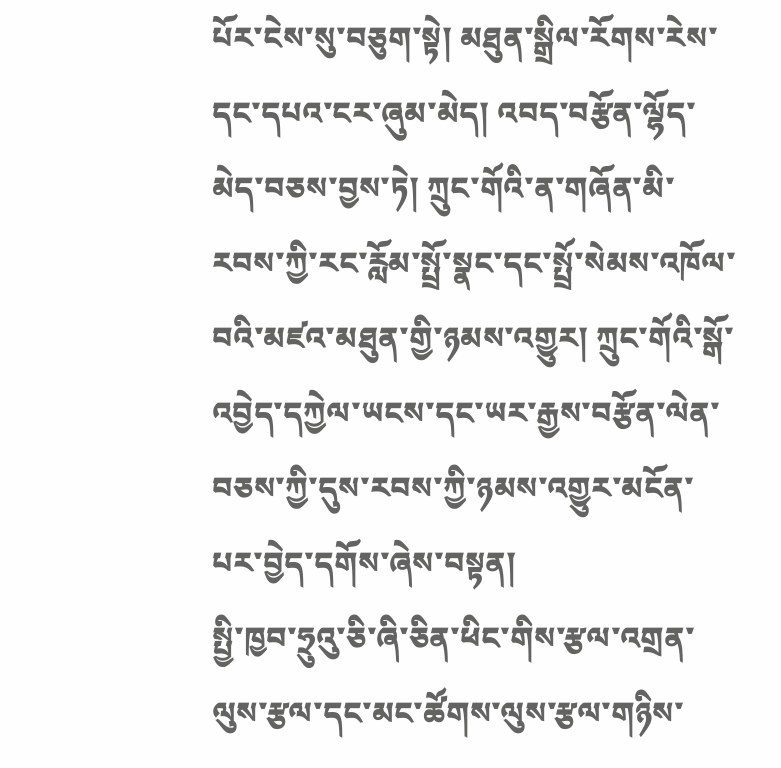པོར་ངེས་སུ་བཅུག་སྟེ། མཐུན་སྒྲིལ་རོགས་རེས་དང་དཔའ་ངར་ཞུམ་མེད། འབད་བརྩོན་ལྷོད་མེད་བཅས་བྱས་ཏེ། ཀྲུང་གོའི་ན་གཞོན་མི་རབས་ཀྱི་རང་རློམ་སྤྲོ་སྣང་དང་སྤྲོ་སེམས་འཁོལ་བའི་མཛའ་མཐུན་གྱི་ཉམས་འགྱུར། ཀྲུང་གོའི་སྒོ་འབྱེད་དཀྱེལ་ཡངས་དང་ཡར་རྒྱས་བརྩོན་ལེན་བཅས་ཀྱི་དུས་རབས་ཀྱི་ཉམས་འགྱུར་མངོན་པར་བྱེད་དགོས་ཞེས་བསྟན།
སྤྱི་ཁྱབ་ཧྲུའུ་ཅི་ཞི་ཅིན་ཕིང་གིས་རྩལ་འགྲན་ལུས་རྩལ་དང་མང་ཚོགས་ལུས་རྩལ་གཉིས་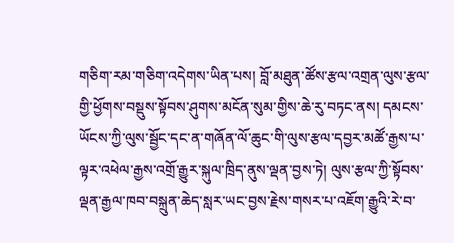གཅིག་རམ་གཅིག་འདེགས་ཡིན་པས། བློ་མཐུན་ཚོས་རྩལ་འགྲན་ལུས་རྩལ་གྱི་ཕྱོགས་བསྡུས་སྟོབས་ཤུགས་མངོན་སུམ་གྱིས་ཆེ་རུ་བཏང་ནས། དམངས་ཡོངས་ཀྱི་ལུས་སྦྱོང་དང་ན་གཞོན་ལོ་ཆུང་གི་ལུས་རྩལ་དབྱར་མཚོ་རྒྱས་པ་ལྟར་འཕེལ་རྒྱས་འགྲོ་རྒྱུར་སྐུལ་ཁྲིད་ནུས་ལྡན་བྱས་ཏེ། ལུས་རྩལ་ཀྱི་སྟོབས་ལྡན་རྒྱལ་ཁབ་བསྐྲུན་ཆེད་སླར་ཡང་བྱས་རྗེས་གསར་པ་འཇོག་རྒྱུའི་རེ་བ་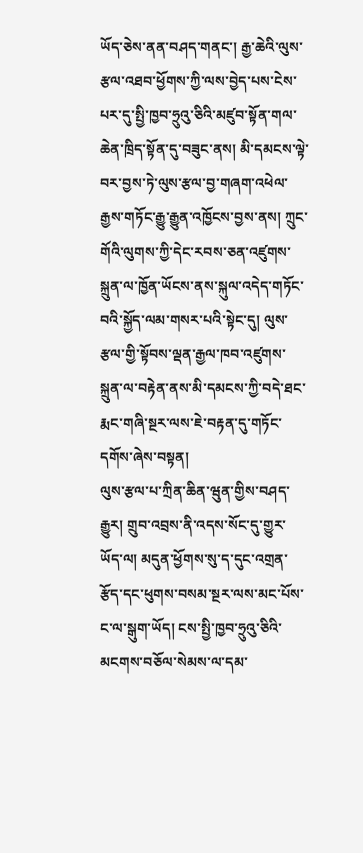ཡོད་ཅེས་ནན་བཤད་གནང་། རྒྱ་ཆེའི་ལུས་རྩལ་འཐབ་ཕྱོགས་ཀྱི་ལས་བྱེད་པས་ངེས་པར་དུ་སྤྱི་ཁྱབ་ཧྲུའུ་ཅིའི་མཛུབ་སྟོན་གལ་ཆེན་ཁྲིད་སྟོན་དུ་བཟུང་ནས། མི་དམངས་ལྟེ་བར་བྱས་ཏེ་ལུས་རྩལ་བྱ་གཞག་འཕེལ་རྒྱས་གཏོང་རྒྱུ་རྒྱུན་འཁྱོངས་བྱས་ནས། ཀྲུང་གོའི་ལུགས་ཀྱི་དེང་རབས་ཅན་འཛུགས་སྐྲུན་ལ་ཁྱོན་ཡོངས་ནས་སྐུལ་འདེད་གཏོང་བའི་སྐྱོད་ལམ་གསར་པའི་སྟེང་དུ། ལུས་རྩལ་གྱི་སྟོབས་ལྡན་རྒྱལ་ཁབ་འཛུགས་སྐྲུན་ལ་བརྟེན་ནས་མི་དམངས་ཀྱི་བདེ་ཐང་རྨང་གཞི་སྔར་ལས་ཇེ་བརྟན་དུ་གཏོང་དགོས་ཞེས་བསྟན།
ལུས་རྩལ་པ་ཀྲིན་ཆིན་ཝུན་གྱིས་བཤད་རྒྱུར། གྲུབ་འབྲས་ནི་འདས་སོང་དུ་གྱུར་ཡོད་ལ། མདུན་ཕྱོགས་སུ་ད་དུང་འགྲན་རྩོད་དང་ཕུགས་བསམ་སྔར་ལས་མང་པོས་ང་ལ་སྒུག་ཡོད། ངས་སྤྱི་ཁྱབ་ཧྲུའུ་ཅིའི་མངགས་བཅོལ་སེམས་ལ་དམ་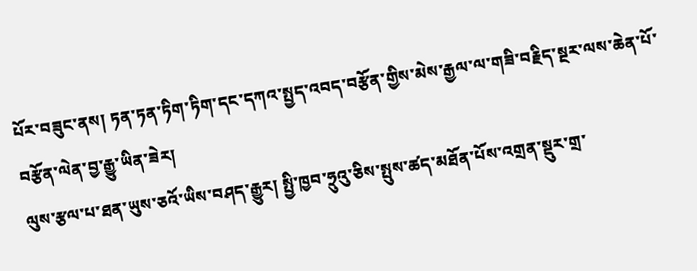པོར་བཟུང་ནས། ཏན་ཏན་ཏིག་ཏིག་དང་དཀའ་སྤྱད་འབད་བརྩོན་གྱིས་མེས་རྒྱལ་ལ་གཟི་བརྗིད་སྔར་ལས་ཆེན་པོ་བརྩོན་ལེན་བྱ་རྒྱུ་ཡིན་ཟེར།
ལུས་རྩལ་པ་ཐན་ཡུས་ཅའོ་ཡིས་བཤད་རྒྱུར། སྤྱི་ཁྱབ་ཧྲུའུ་ཅིས་སྤུས་ཚད་མཐོན་པོས་འགྲན་སྡུར་གྲ་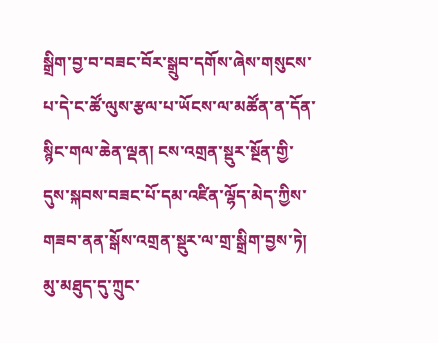སྒྲིག་བྱ་བ་བཟང་བོར་སྒྲུབ་དགོས་ཞེས་གསུངས་པ་དེ་ང་ཚོ་ལུས་རྩལ་པ་ཡོངས་ལ་མཚོན་ན་དོན་སྙིང་གལ་ཆེན་ལྡན། ངས་འགྲན་སྡུར་སྔོན་གྱི་དུས་སྐབས་བཟང་པོ་དམ་འཛིན་ལྷོད་མེད་ཀྱིས་གཟབ་ནན་སྒོས་འགྲན་སྡུར་ལ་གྲ་སྒྲིག་བྱས་ཏེ། མུ་མཐུད་དུ་ཀྲུང་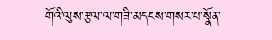གོའི་ལུས་རྩལ་ལ་གཟི་མདངས་གསར་པ་སྣོན་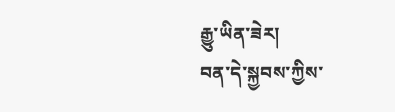རྒྱུ་ཡིན་ཟེར།
བན་དེ་སྐྱབས་ཀྱིས་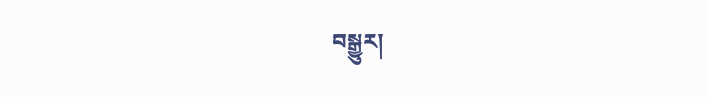བསྒྱུར།